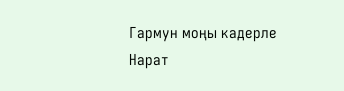Гармун моңы кадерле
Нарат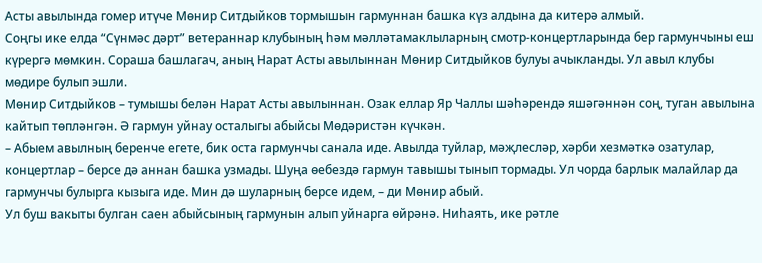Асты авылында гомер итүче Мөнир Ситдыйков тормышын гармуннан башка күз алдына да китерә алмый.
Соңгы ике елда “Сүнмәс дәрт” ветераннар клубының һәм мәлләтамаклыларның смотр-концертларында бер гармунчыны еш күрергә мөмкин. Сораша башлагач, аның Нарат Асты авылыннан Мөнир Ситдыйков булуы ачыкланды. Ул авыл клубы мөдире булып эшли.
Мөнир Ситдыйков – тумышы белән Нарат Асты авылыннан. Озак еллар Яр Чаллы шәһәрендә яшәгәннән соң, туган авылына кайтып төпләнгән. Ә гармун уйнау осталыгы абыйсы Мөдәристән күчкән.
– Абыем авылның беренче егете, бик оста гармунчы санала иде. Авылда туйлар, мәҗлесләр, хәрби хезмәткә озатулар, концертлар – берсе дә аннан башка узмады. Шуңа өебездә гармун тавышы тынып тормады. Ул чорда барлык малайлар да гармунчы булырга кызыга иде. Мин дә шуларның берсе идем, – ди Мөнир абый.
Ул буш вакыты булган саен абыйсының гармунын алып уйнарга өйрәнә. Ниһаять, ике рәтле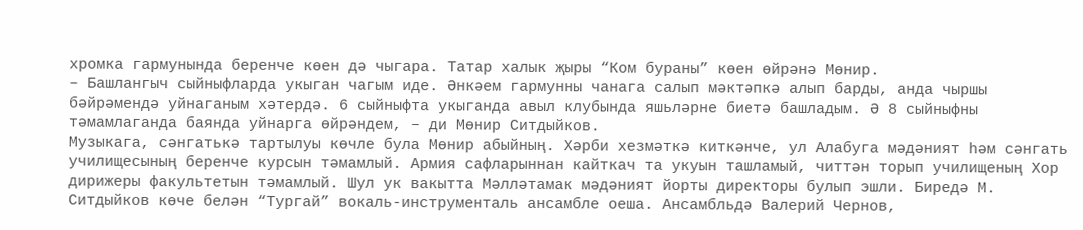хромка гармунында беренче көен дә чыгара. Татар халык җыры “Ком бураны” көен өйрәнә Мөнир.
– Башлангыч сыйныфларда укыган чагым иде. Әнкәем гармунны чанага салып мәктәпкә алып барды, анда чыршы бәйрәмендә уйнаганым хәтердә. 6 сыйныфта укыганда авыл клубында яшьләрне биетә башладым. Ә 8 сыйныфны тәмамлаганда баянда уйнарга өйрәндем, – ди Мөнир Ситдыйков.
Музыкага, сәнгатькә тартылуы көчле була Мөнир абыйның. Хәрби хезмәткә киткәнче, ул Алабуга мәдәният һәм сәнгать училищесының беренче курсын тәмамлый. Армия сафларыннан кайткач та укуын ташламый, читтән торып училищеның Хор дирижеры факультетын тәмамлый. Шул ук вакытта Мәлләтамак мәдәният йорты директоры булып эшли. Биредә М. Ситдыйков көче белән “Тургай” вокаль-инструменталь ансамбле оеша. Ансамбльдә Валерий Чернов,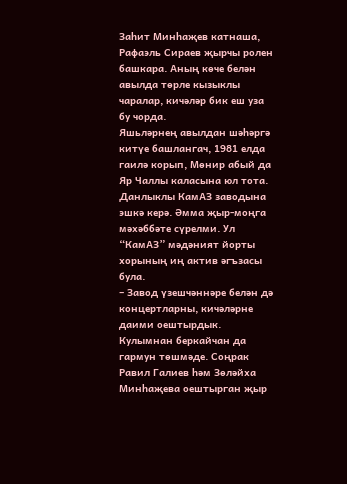Заһит Минһаҗев катнаша, Рафаэль Сираев җырчы ролен башкара. Аның көче белән авылда төрле кызыклы чаралар, кичәләр бик еш уза бу чорда.
Яшьләрнең авылдан шәһәргә китүе башлангач, 1981 елда гаилә корып, Мөнир абый да Яр Чаллы каласына юл тота. Данлыклы КамАЗ заводына эшкә керә. Әмма җыр-моңга мәхәббәте сүрелми. Ул “КамАЗ” мәдәният йорты хорының иң актив әгъзасы була.
– Завод үзешчәннәре белән дә концертларны, кичәләрне даими оештырдык. Кулымнан беркайчан да гармун төшмәде. Соңрак Равил Галиев һәм Зөләйха Минһаҗева оештырган җыр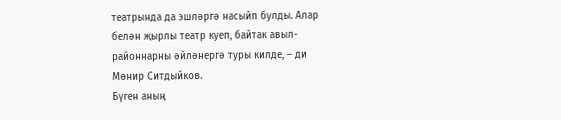театрында да эшләргә насыйп булды. Алар белән җырлы театр куеп, байтак авыл-районнарны әйләнергә туры килде, – ди Мөнир Ситдыйков.
Бүген аның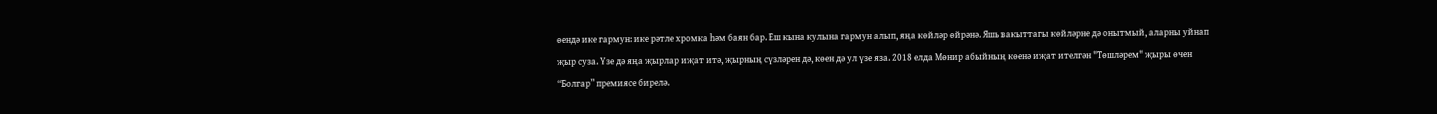өендә ике гармун: ике рәтле хромка һәм баян бар. Еш кына кулына гармун алып, яңа көйләр өйрәнә. Яшь вакыттагы көйләрне дә онытмый, аларны уйнап җыр суза. Үзе дә яңа җырлар иҗат итә, җырның сүзләрен дә, көен дә ул үзе яза. 2018 елда Мөнир абыйның көенә иҗат ителгән "Төшләрем" җыры өчен “Болгар” премиясе бирелә.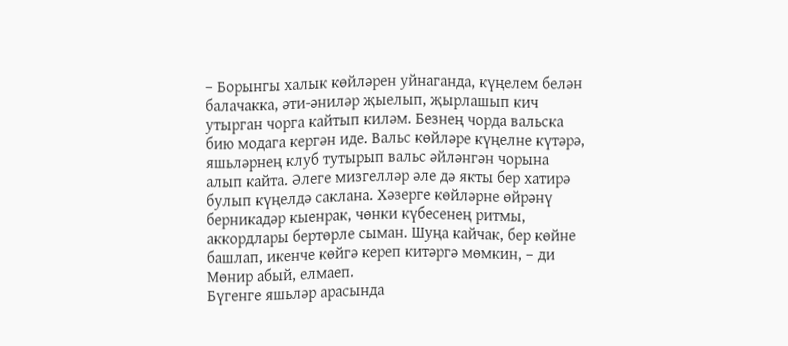– Борынгы халык көйләрен уйнаганда, күңелем белән балачакка, әти-әниләр җыелып, җырлашып кич утырган чорга кайтып киләм. Безнең чорда вальска бию модага кергән иде. Вальс көйләре күңелне күтәрә, яшьләрнең клуб тутырып вальс әйләнгән чорына алып кайта. Әлеге мизгелләр әле дә якты бер хатирә булып күңелдә саклана. Хәзерге көйләрне өйрәнү берникадәр кыенрак, чөнки күбесенең ритмы, аккордлары бертөрле сыман. Шуңа кайчак, бер көйне башлап, икенче көйгә кереп китәргә мөмкин, – ди Мөнир абый, елмаеп.
Бүгенге яшьләр арасында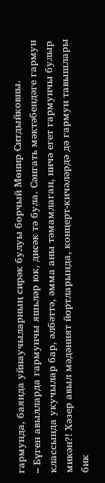гармунда, баянда уйнаучыларның сирәк булуы борчый Мөнир Ситдыйковны.
– Бүген авылларда гармунчы яшьләр юк, дисәк тә була. Сәнгать мәктәбендәге гармун классында укучылар бар, әлбәттә, әмма аны тәмамлаган, ничә егет гармунчы булыр микән?! Хәзер авыл мәдәният йортларында, концерт-кичәләрдә дә гармун тавышлары бик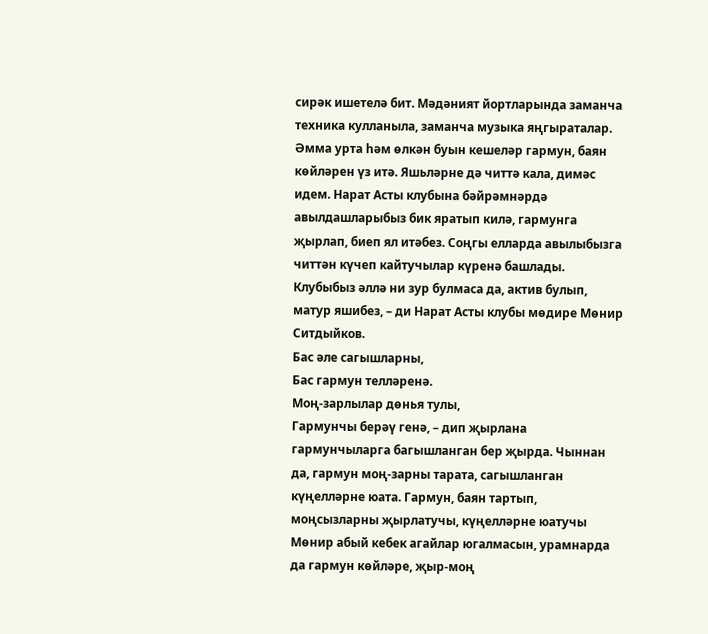сирәк ишетелә бит. Мәдәният йортларында заманча техника кулланыла, заманча музыка яңгыраталар. Әмма урта һәм өлкән буын кешеләр гармун, баян көйләрен үз итә. Яшьләрне дә читтә кала, димәс идем. Нарат Асты клубына бәйрәмнәрдә авылдашларыбыз бик яратып килә, гармунга җырлап, биеп ял итәбез. Соңгы елларда авылыбызга читтән күчеп кайтучылар күренә башлады. Клубыбыз әллә ни зур булмаса да, актив булып, матур яшибез, – ди Нарат Асты клубы мөдире Мөнир Ситдыйков.
Бас әле сагышларны,
Бас гармун телләренә.
Моң-зарлылар дөнья тулы,
Гармунчы берәү генә, – дип җырлана гармунчыларга багышланган бер җырда. Чыннан да, гармун моң-зарны тарата, сагышланган күңелләрне юата. Гармун, баян тартып, моңсызларны җырлатучы, күңелләрне юатучы Мөнир абый кебек агайлар югалмасын, урамнарда да гармун көйләре, җыр-моң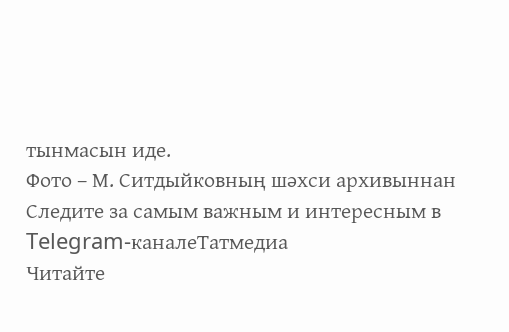тынмасын иде.
Фото – М. Ситдыйковның шәхси архивыннан
Следите за самым важным и интересным в Telegram-каналеТатмедиа
Читайте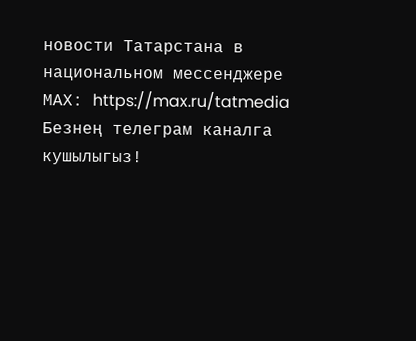новости Татарстана в национальном мессенджере MАХ: https://max.ru/tatmedia
Безнең телеграм каналга кушылыгыз!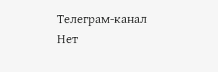Телеграм-канал
Нет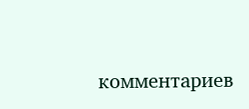комментариев